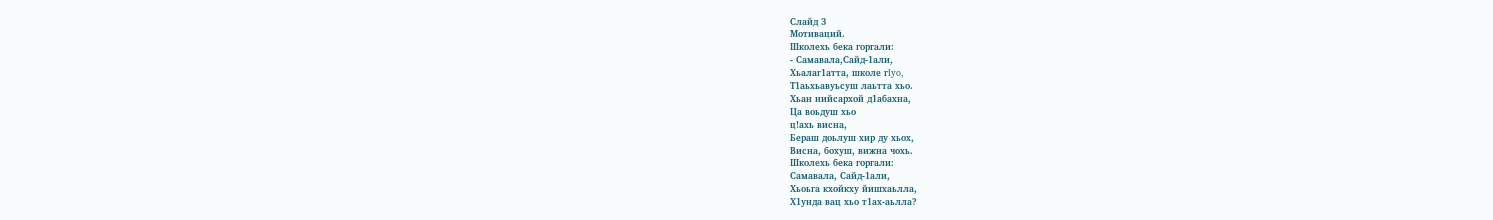Слайд 3
Мотиваций.
Школехь бека горгали:
- Самавала,Сайд-1али,
Хьалаг1атта, школе гlyo,
Т1аьхьавуьсуш лаьтта хьо.
Хьан нийсархой д1абахна,
Ца воьдуш хьо
ц!ахь висна,
Бераш доьлуш хир ду хьох,
Висна, бохуш, вижна чохь.
Школехь бека горгали:
Самавала, Сайд-1али,
Хьоьга кхойкху йишхаьлла,
Х1унда вац хьо т1ах-аьлла?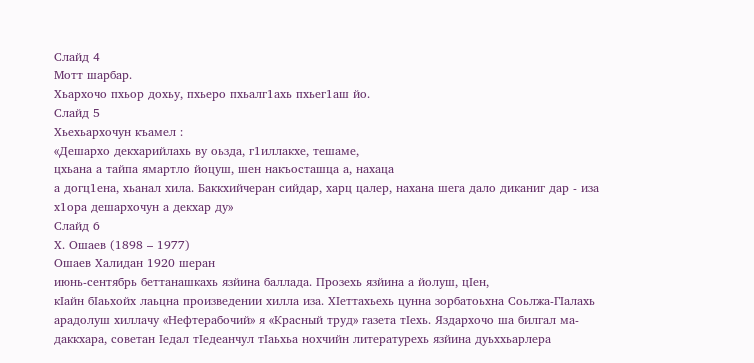Слайд 4
Мотт шарбар.
Хьархочо пхьор дохьу, пхьеро пхьалг1ахь пхьег1аш йо.
Слайд 5
Хьехьархочун къамел :
«Дешархо декхарийлахь ву оьзда, г1иллакхе, тешаме,
цхьана а тайпа ямартло йоцуш, шен накъосташца а, нахаца
а догц1ена, хьанал хила. Баккхийчеран сийдар, харц цалер, нахана шега дало диканиг дар - иза х1ора дешархочун а декхар ду»
Слайд 6
Х. Ошаев (1898 – 1977)
Ошаев Халидан 1920 шеран
июнь-сентябрь беттанашкахь язйина баллада. Прозехь язйина а йолуш, цIен,
кIайн бIаьхойх лаьцна произведении хилла иза. ХIеттахьехь цунна зорбатоьхна Соьлжа-ГIалахь арадолуш хиллачу «Нефтерабочий» я «Красный труд» газета тIехь. Яздархочо ша билгал ма-даккхара, советан Iедал тIедеанчул тIаьхьа нохчийн литературехь язйина дуьххьарлера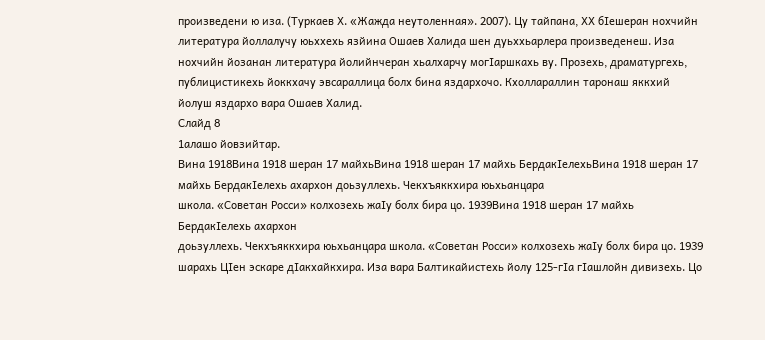произведени ю иза. (Туркаев Х. «Жажда неутоленная». 2007). Цу тайпана, ХХ бIешеран нохчийн литература йоллалучу юьххехь язйина Ошаев Халида шен дуьххьарлера произведенеш. Иза нохчийн йозанан литература йолийнчеран хьалхарчу могIаршкахь ву. Прозехь, драматургехь, публицистикехь йоккхачу эвсараллица болх бина яздархочо. Кхоллараллин таронаш яккхий йолуш яздархо вара Ошаев Халид.
Слайд 8
1алашо йовзийтар.
Вина 1918Вина 1918 шеран 17 майхьВина 1918 шеран 17 майхь БердакӀелехьВина 1918 шеран 17 майхь БердакӀелехь ахархон доьзуллехь. Чекхъяккхира юьхьанцара
школа. «Советан Росси» колхозехь жаӀу болх бира цо. 1939Вина 1918 шеран 17 майхь БердакӀелехь ахархон
доьзуллехь. Чекхъяккхира юьхьанцара школа. «Советан Росси» колхозехь жаӀу болх бира цо. 1939 шарахь ЦӀен эскаре дӀакхайкхира. Иза вара Балтикайистехь йолу 125-гӀа гӀашлойн дивизехь. Цо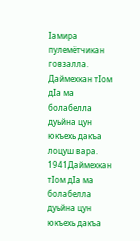Ӏамира пулемётчикан говзалла.
Даймехкан тӀом дӀа ма болабелла дуьйна цун юкъехь дакъа лоцуш вара. 1941Даймехкан тӀом дӀа ма болабелла дуьйна цун юкъехь дакъа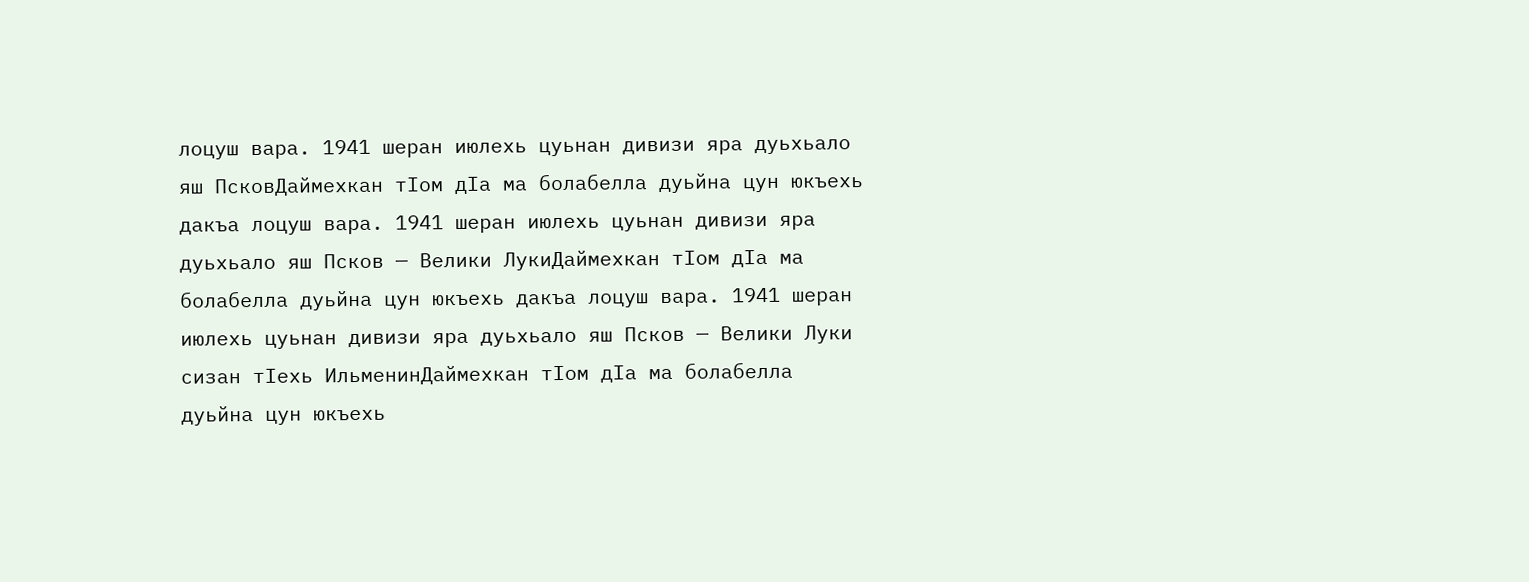лоцуш вара. 1941 шеран июлехь цуьнан дивизи яра дуьхьало яш ПсковДаймехкан тӀом дӀа ма болабелла дуьйна цун юкъехь дакъа лоцуш вара. 1941 шеран июлехь цуьнан дивизи яра дуьхьало яш Псков — Велики ЛукиДаймехкан тӀом дӀа ма болабелла дуьйна цун юкъехь дакъа лоцуш вара. 1941 шеран июлехь цуьнан дивизи яра дуьхьало яш Псков — Велики Луки сизан тӀехь ИльменинДаймехкан тӀом дӀа ма болабелла дуьйна цун юкъехь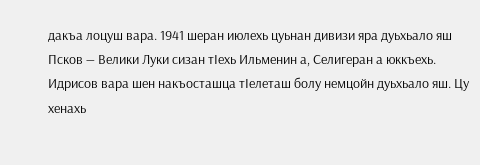дакъа лоцуш вара. 1941 шеран июлехь цуьнан дивизи яра дуьхьало яш Псков — Велики Луки сизан тӀехь Ильменин а, Селигеран а юккъехь. Идрисов вара шен накъосташца тӀелеташ болу немцойн дуьхьало яш. Цу хенахь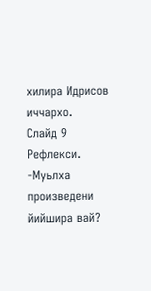хилира Идрисов иччархо.
Слайд 9
Рефлекси.
-Муьлха произведени йийшира вай?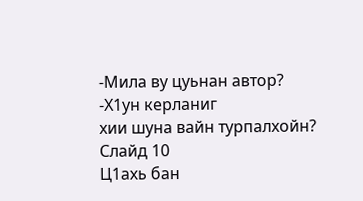-Мила ву цуьнан автор?
-Х1ун керланиг
хии шуна вайн турпалхойн?
Слайд 10
Ц1ахь бан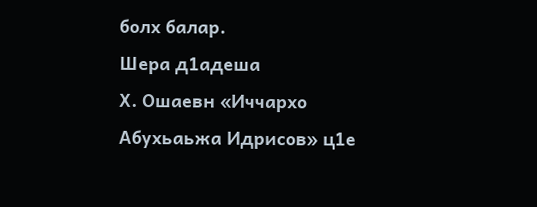болх балар.
Шера д1адеша
Х. Ошаевн «Иччархо
Абухьаьжа Идрисов» ц1е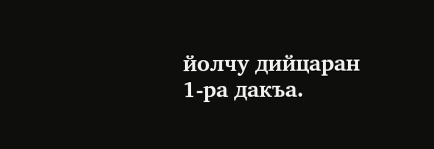йолчу дийцаран 1-ра дакъа.